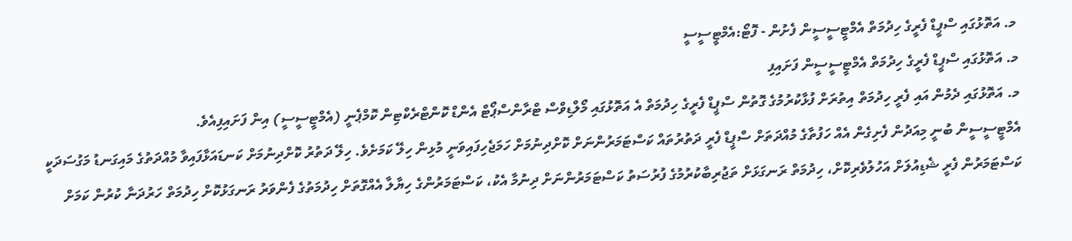މ. އަތޮޅުގައި ސްޕީޑް ފެރީގެ ހިދުމަތް އެމްޓީސީސީން ފެށުން - ފޮޓޯ:އެމްޓީސީސީ
މ. އަތޮޅުގައި ސްޕީޑް ފެރީގެ ހިދުމަތް އެމްޓީސީސީން ފަށައިފި
މ. އަތޮޅުގައި ދެމުން އައި ފެރީ ހިދުމަތް އިތުރަށް ފުޅާކުރުމުގެ ގޮތުން ސްޕީޑް ފެރީގެ ހިދުމަތް އެ އަތޮޅުގައި މޯލްޑިވްސް ޓްރާންސްޕޯޓް އެންޑް ކޮންޓްރެކްޓިން ކޮމްޕެނީ (އެމްޓީސީސީ) އިން ފަށައިފިއެވެ.
އެމްޓީސީސީން ބުނީ މިއަދުން ފެށިގެން އެއް ހަފުތާގެ މުއްދަތަށް ސްޕީޑް ފެރީ ދަތުރުތައް ކަސްޓަމަރުންނަށް ކޮށްދިނުމަށް ހަމަޖެހިފައިވަނީ މުޅިން ހިލޭ ކަމަށެވެ. ހިލޭ ދަތުރު ކޮށްދިނުމަށް ކަނޑައަޅާފައިވާ މުއްދަތުގެ މައިގަނޑު މަގުސަދަކީ ކަސްޓަމަރުން ފެރީ ޝެޑިއުލަށް އަހުލުވެރިކޮށް، ހިދުމަތް ރަނގަޅަށް ތަޖުރިބާކުރުމުގެ ފުރުސަތު ކަސްޓަމަރުންނަށް ދިނުމާ އެކު، ކަސްޓަމަރުންގެ ހިޔާލާ އެއްގޮތަށް ހިދުމަތުގެ ފެންވަރު ރަނގަޅުކޮށް ހިދުމަތް ހަރުދަނާ ކުރުން ކަމަށް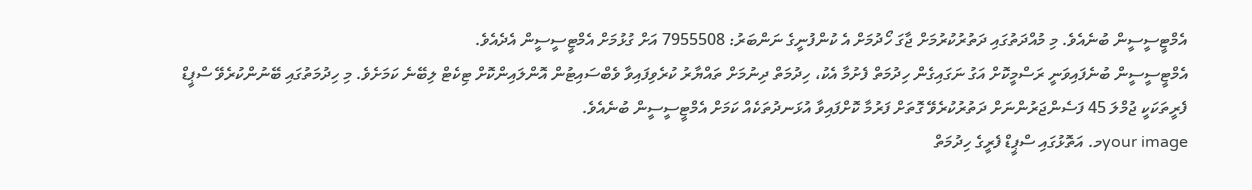އެމްޓީސީސީން ބުނެއެވެ. މި މުއްދަތުގައި ދަތުރުކުރުމަށް ޖާގަ ހޯދުމަށް އެ ކުންފުނީގެ ނަންބަރު: 7955508 އަށް ގުޅުމަށް އެމްޓީސީސީން އެދެއެވެ.
އެމްޓީސީސީން ބުނެފައިވަނީ ރަސްމީކޮށް އަގު ނަގައިގެން ހިދުމަތް ފެށުމާ އެކު، ހިދުމަތް ދިނުމަށް ތައްޔާރު ކުރެވިފައިވާ ވެބްސައިޓުން އޮންލައިންކޮށް ޓިކެޓް ލިބޭނެ ކަމަށެވެ. މި ހިދުމަތުގައި ބޭނުންކުރެވޭ ސްޕީޑް ފެރީތަކަކީ ޖުމްލަ 45 ފަސެންޖަރުންނަށް ދަތުރުކުރެވޭ ގޮތަށް ފަރުމާ ކޮށްފައިވާ އުޅަނދުތަކެއް ކަމަށް އެމްޓީސީސީން ބުނެއެވެ.
your imageމ. އަތޮޅުގައި ސްޕީޑް ފެރީގެ ހިދުމަތް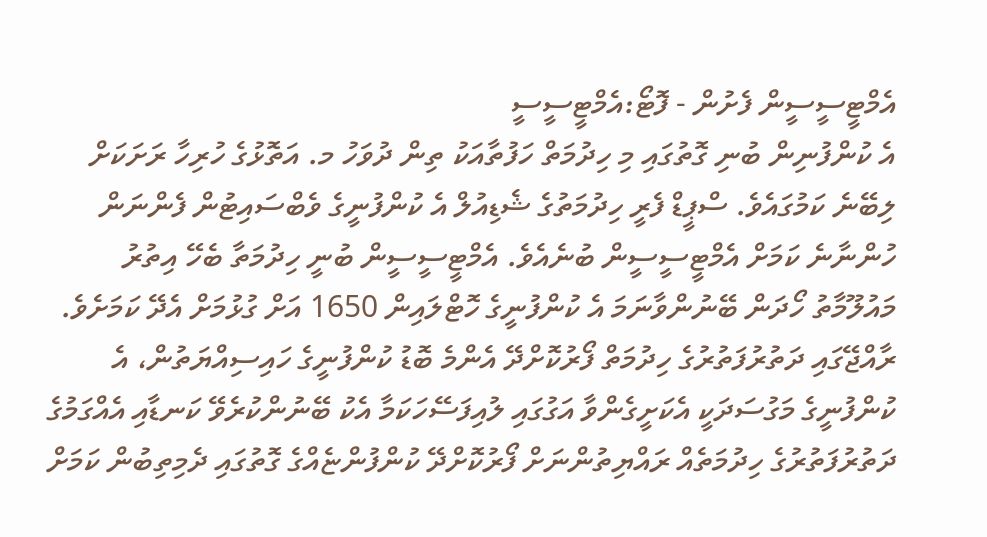އެމްޓީސީސީން ފެށުން - ފޮޓޯ:އެމްޓީސީސީ
އެ ކުންފުނިން ބުނި ގޮތުގައި މި ހިދުމަތް ހަފުތާއަކު ތިން ދުވަހު މ. އަތޮޅުގެ ހުރިހާ ރަށަކަށް ލިބޭނެ ކަމުގައެވެ. ސްޕީޑް ފެރީ ހިދުމަތުގެ ޝެޑިއުލް އެ ކުންފުނީގެ ވެބްސައިޓުން ފެންނަން ހުންނާނެ ކަމަށް އެމްޓީސީސީން ބުނެއެވެ. އެމްޓީސީސީން ބުނީ ހިދުމަތާ ބެހޭ އިތުރު މައުލޫމާތު ހޯދަން ބޭނުންވާނަމަ އެ ކުންފުނީގެ ހޮޓްލައިން 1650 އަށް ގުޅުމަށް އެދޭ ކަމަށެވެ.
ރާއްޖޭގައި ދަތުރުފަތުރުގެ ހިދުމަތް ފޯރުކޮށްދޭ އެންމެ ބޮޑު ކުންފުނީގެ ހައިސިއްޔަތުން، އެ ކުންފުނީގެ މަގުސަދަކީ އެކަށީގެންވާ އަގުގައި ލުއިފަސޭހަކަމާ އެކު ބޭނުންކުރެވޭ ކަނޑާއި އެއްގަމުގެ ދަތުރުފަތުރުގެ ހިދުމަތެއް ރައްޔިތުންނަށް ފޯރުކޮށްދޭ ކުންފުންޏެއްގެ ގޮތުގައި ދެމިތިބުން ކަމަށް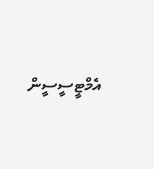އެމްޓީސީސީން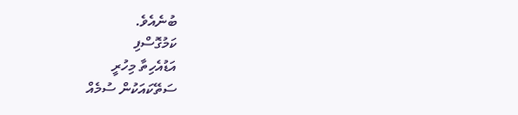ބުނެއެވެ.
ކަމުގޮސްފި
އަޑުއެހިތާ މިހުރީ
ސަތޭކައަކުން ސުމެއް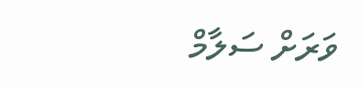ވަރަށް ސަލާމް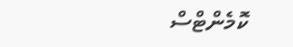ކޮމެންޓްސް